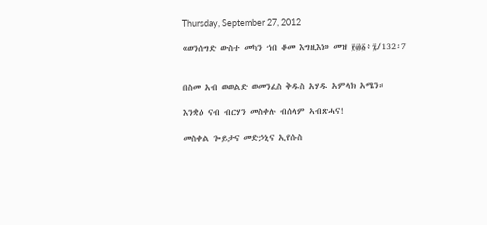Thursday, September 27, 2012

«ወንሰግድ ውስተ መካን ኀበ ቆመ እግዚእነ» መዝ ፻፴፩፥፯/132፡7


በስመ አብ ወወልድ ወመንፈስ ቅዱስ አሃዱ አምላክ አሜን።

እንቋዕ ናብ ብርሃን መስቀሉ ብሰላም ኣብጽሓና!

መስቀል ጐይታና መድኃኒና ኢየሱስ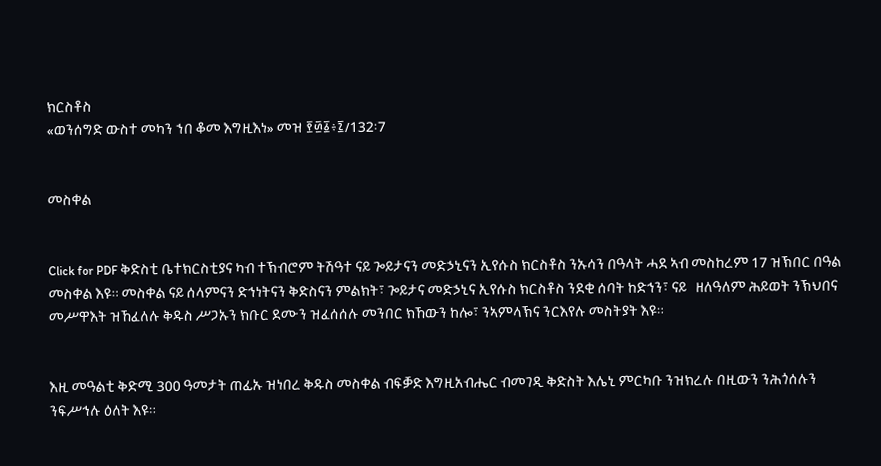ክርስቶስ
«ወንሰግድ ውስተ መካን ኀበ ቆመ እግዚእነ» መዝ ፻፴፩፥፯/132፡7


መስቀል


Click for PDF ቅድስቲ ቤተክርስቲያና ካብ ተኽብሮም ትሽዓተ ናይ ጐይታናን መድኃኒናን ኢየሱስ ክርስቶስ ንኡሳን በዓላት ሓደ ኣብ መስከረም 17 ዝኽበር በዓል መስቀል እዩ። መስቀል ናይ ሰላምናን ድኅነትናን ቅድስናን ምልክት፣ ጐይታና መድኃኒና ኢየሱስ ክርስቶስ ንደቂ ሰባት ከድኅን፣ ናይ   ዘለዓለም ሕይወት ንኽህበና መሥዋእት ዝኸፈለሉ ቅዱስ ሥጋኡን ክቡር ደሙን ዝፈሰሰሉ መንበር ክኸውን ከሎ፣ ንኣምላኽና ንርእየሉ መስትያት እዩ።


እዚ መዓልቲ ቅድሚ 300 ዓመታት ጠፊኡ ዝነበረ ቅዱስ መስቀል ብፍቓድ እግዚአብሔር ብመገዲ ቅድስት እሌኒ ምርካቡ ንዝክረሉ በዚውን ንሕጎሰሉን ንፍሥኅሉ ዕለት እዩ።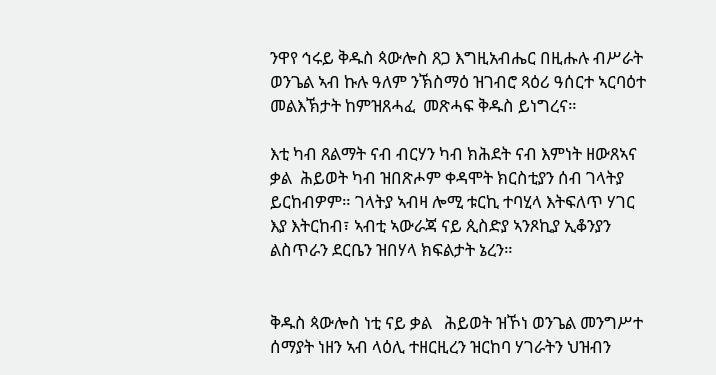ንዋየ ኅሩይ ቅዱስ ጳውሎስ ጸጋ እግዚአብሔር በዚሑሉ ብሥራት ወንጌል ኣብ ኩሉ ዓለም ንኽስማዕ ዝገብሮ ጻዕሪ ዓሰርተ ኣርባዕተ መልእኽታት ከምዝጸሓፈ  መጽሓፍ ቅዱስ ይነግረና።

እቲ ካብ ጸልማት ናብ ብርሃን ካብ ክሕደት ናብ እምነት ዘውጸኣና ቃል  ሕይወት ካብ ዝበጽሖም ቀዳሞት ክርስቲያን ሰብ ገላትያ ይርከብዎም። ገላትያ ኣብዛ ሎሚ ቱርኪ ተባሂላ እትፍለጥ ሃገር እያ እትርከብ፣ ኣብቲ ኣውራጃ ናይ ጲስድያ ኣንጾኪያ ኢቆንያን ልስጥራን ደርቤን ዝበሃላ ክፍልታት ኔረን።


ቅዱስ ጳውሎስ ነቲ ናይ ቃል   ሕይወት ዝኾነ ወንጌል መንግሥተ ሰማያት ነዘን ኣብ ላዕሊ ተዘርዚረን ዝርከባ ሃገራትን ህዝብን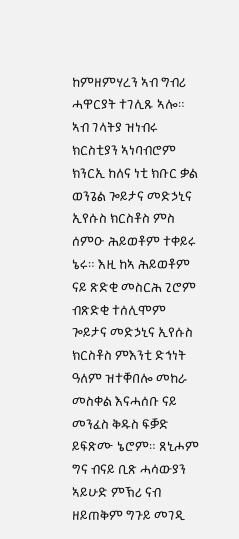ከምዘምሃረን ኣብ ግብሪ ሓዋርያት ተገሊጹ ኣሎ። ኣብ ገላትያ ዝነብሩ ክርስቲያን ኣነባብሮም ክንርኢ ከለና ነቲ ክቡር ቃል ወንጌል ጐይታና መድኃኒና ኢየሱስ ክርስቶስ ምስ ሰምዑ ሕይወቶም ተቀይሩ ኔሩ። እዚ ከኣ ሕይወቶም ናይ ጽድቂ መስርሕ ጊሮም ብጽድቂ ተሰሊሞም ጐይታና መድኃኒና ኢየሱስ ክርስቶስ ምእንቲ ድኅነት ዓለም ዝተቐበሎ መከራ መስቀል እናሓሰቡ ናይ መንፈስ ቅዱስ ፍቓድ ይፍጽሙ ኔሮም። ጸኒሖም ግና ብናይ ቢጽ ሓሳውያን ኣይሁድ ምኽሪ ናብ ዘይጠቅም ግጉይ መገዲ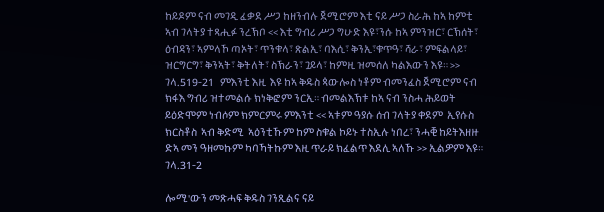ከይዶም ናብ መገዲ ፈቃደ ሥጋ ከዘንብሉ ጀሚሮም እቲ ናይ ሥጋ ስራሕ ከኣ ከምቲ ኣብ ገላትያ ተጻሒፉ ንረኽቦ << እቲ ግብሪ ሥጋ ግሁድ እዩ፣ንሱ ከኣ ምንዝር፣ ርኽሰት፣ ዕብዳን፣ ኣምላኾ ጣኦት፣ ጥንቁላ፣ ጽልኢ፣ ባእሲ፣ ቅንኢ፣ቁጥዓ፣ ሻራ፣ ምፍልላይ፣ ዝርግርግ፣ ቅንኣት፣ ቅትለት፣ ስኽራን፣ ጓይላ፣ ከምዚ ዝመሰለ ካልእውን እዩ። >> ገላ.519-21   ምእንቲ እዚ  እዩ ከኣ ቅዱስ ጳውሎስ ነቶም ብመንፈስ ጀሚሮም ናብ ክፋእ ግብሪ ዝተመልሱ ክነቅፎም ንርኢ። ብመልእኽቱ ከኣ ናብ ንስሓ ሕይወት ይዕድሞም ነብሶም ክምርምሩ ምእንቲ << ኣቱም ዓያሱ ሰብ ገላትያ ቀደም  ኢየሱስ ክርስቶስ  ኣብ ቅድሚ  ኣዕንቲኹም ከም ስቁል ኮይኑ ተስኢሉ ነበረ፣ ንሓቒ ከይትእዘዙ  ድኣ መን ዓዘመኩም ካባኻትኩም እዚ ጥራይ ክፈልጥ እደሊ ኣለኹ >> ኢልዎም እዩ። ገላ.31-2

ሎሚ'ውን መጽሓፍ ቅዱስ ገንጺልና ናይ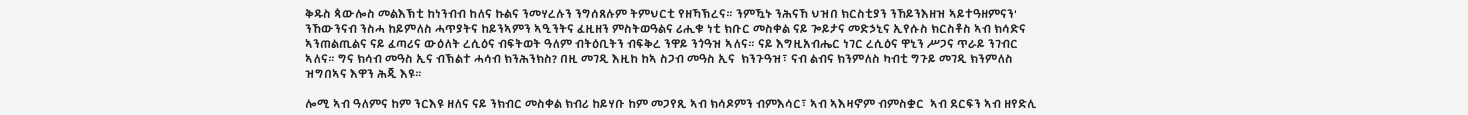ቅዱስ ጳውሎስ መልእኽቲ ከነንብብ ከለና ኩልና ንመሃረሉን ንግሰጸሉም ትምህርቲ የዘኻኽረና። ንምዃኑ ንሕናኸ ህዝበ ክርስቲያን ንኸይንእዘዝ ኣይተዓዘምናን' ንኸውንናብ ንስሓ ከይምለስ ሓጥያትና ከይንኣምን ኣዒንትና ፈዚዘን ምስትወዓልና ሪሒቁ ነቲ ክቡር መስቀል ናይ ጐይታና መድኃኒና ኢየሱስ ክርስቶስ ኣብ ክሳድና ኣንጠልጢልና ናይ ፈጣሪና ውዕለት ረሲዕና ብፍትወት ዓለም ብትዕቢትን ብፍቅረ ንዋይ ንጎዓዝ ኣለና። ናይ እግዚአብሔር ነገር ረሲዕና ዋኒን ሥጋና ጥራይ ንገብር ኣለና። ግና ክሳብ መዓስ ኢና ብኽልተ ሓሳብ ክንሕንክስ? በዚ መገዲ እዚከ ከኣ ስጋብ መዓስ ኢና  ክንጉዓዝ፣ ናብ ልብና ክንምለስ ካብቲ ግጉይ መገዲ ክንምለስ ዝግበኣና እዋን ሕጂ እዩ።

ሎሚ ኣብ ዓለምና ከም ንርእዩ ዘለና ናይ ንክብር መስቀል ክብሪ ከይሃቡ ከም መጋየጺ ኣብ ክሳዶምን ብምእሳር፣ ኣብ ኣእዛኖም ብምስቋር  ኣብ ደርፍን ኣብ ዘየድሊ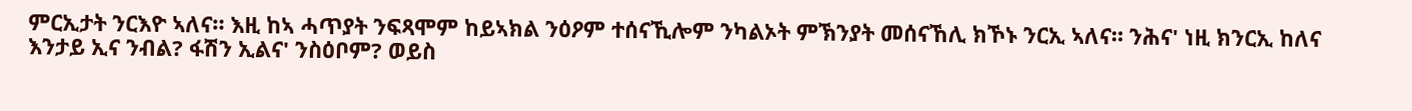ምርኢታት ንርእዮ ኣለና። እዚ ከኣ ሓጥያት ንፍጻሞም ከይኣክል ንዕዖም ተሰናኺሎም ንካልኦት ምኽንያት መሰናኸሊ ክኾኑ ንርኢ ኣለና። ንሕና' ነዚ ክንርኢ ከለና እንታይ ኢና ንብል? ፋሽን ኢልና' ንስዕቦም? ወይስ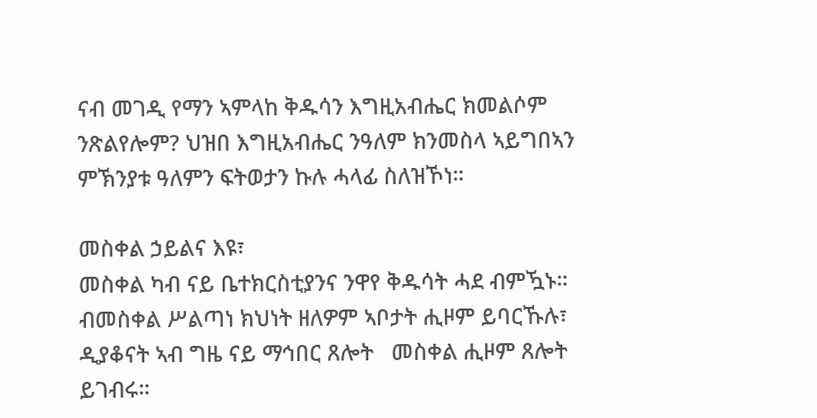ናብ መገዲ የማን ኣምላከ ቅዱሳን እግዚአብሔር ክመልሶም ንጽልየሎም? ህዝበ እግዚአብሔር ንዓለም ክንመስላ ኣይግበኣን ምኽንያቱ ዓለምን ፍትወታን ኩሉ ሓላፊ ስለዝኾነ።

መስቀል ኃይልና እዩ፣
መስቀል ካብ ናይ ቤተክርስቲያንና ንዋየ ቅዱሳት ሓደ ብምዃኑ። ብመስቀል ሥልጣነ ክህነት ዘለዎም ኣቦታት ሒዞም ይባርኹሉ፣ ዲያቆናት ኣብ ግዜ ናይ ማኅበር ጸሎት   መስቀል ሒዞም ጸሎት ይገብሩ።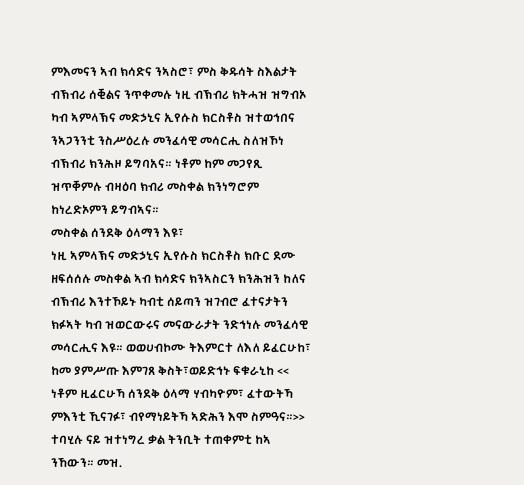ምእመናን ኣብ ክሳድና ንኣስሮ፣ ምስ ቅዱሳት ስእልታት ብኽብሪ ሰቒልና ንጥቀመሉ ነዚ ብኽብሪ ክትሓዝ ዝግብኦ   ካብ ኣምላኽና መድኃኒና ኢየሱስ ክርስቶስ ዝተወኅበና ንኣጋንንቲ ንስሥዕረሉ መንፈሳዊ መሳርሒ ስለዝኾነ ብኽብሪ ክንሕዞ ይግባአና። ነቶም ከም መጋየጺ ዝጥቐምሉ ብዛዕባ ክብሪ መስቀል ክንነግሮም ከነረድኦምን ይግብኣና።
መስቀል ሰንደቅ ዕላማን እዩ፣
ነዚ ኣምላኽና መድኃኒና ኢየሱስ ክርስቶስ ክቡር ደሙ ዘፍሰሰሉ መስቀል ኣብ ክሳድና ክንኣስርን ክንሕዝን ከለና ብኽብሪ እንተኾይኑ ካብቲ ሰይጣን ዝገብሮ ፈተናታትን ክፉኣት ካብ ዝወርውሩና መናውራታት ንድኅነሉ መንፈሳዊ መሳርሒና እዩ። ወወሀብኮሙ ትእምርተ ለእለ ይፈርሁከ፣ ከመ ያምሥጡ እምገጸ ቅስት፣ወይድኅኑ ፍቁራኒከ << ነቶም ዚፈርሁኻ ሰንደቅ ዕላማ ሃብካዮም፣ ፈተውትኻ ምእንቲ ኺናገፉ፣ ብየማነይትኻ ኣድሕን እሞ ስምዓና።>>    ተባሂሉ ናይ ዝተነግረ ቃል ትንቢት ተጠቀምቲ ከኣ ንኸውን። መዝ.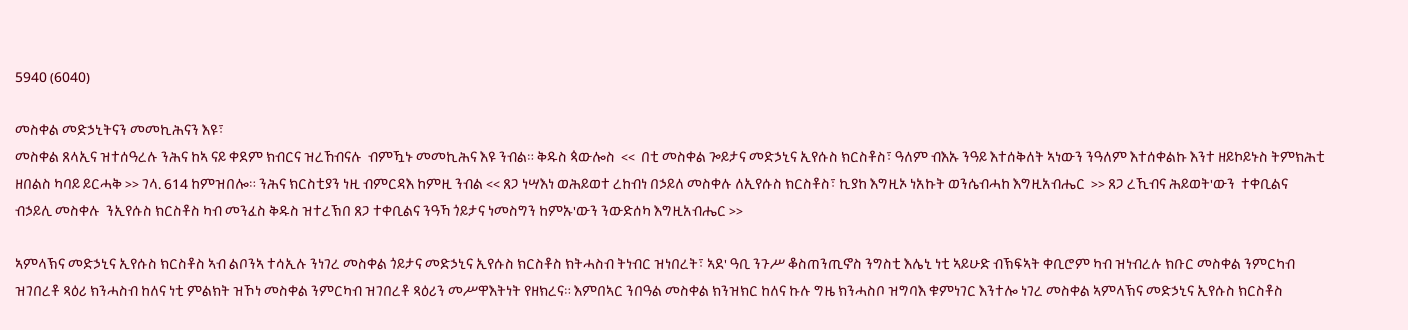5940 (6040)

መስቀል መድኃኒትናን መመኪሕናን እዩ፣
መስቀል ጸላኢና ዝተሰዓረሉ ንሕና ከኣ ናይ ቀደም ክብርና ዝረኸብናሉ  ብምዃኑ መመኪሕና እዩ ንብል። ቅዱስ ጳውሎስ  <<  በቲ መስቀል ጐይታና መድኃኒና ኢየሱስ ክርስቶስ፣ ዓለም ብእኡ ንዓይ እተሰቅለት ኣነውን ንዓለም እተሰቀልኩ እንተ ዘይኮይኑስ ትምክሕቲ ዘበልስ ካባይ ይርሓቅ >> ገላ. 614 ከምዝበሎ። ንሕና ክርስቲያን ነዚ ብምርዳእ ከምዚ ንብል << ጸጋ ነሣእነ ወሕይወተ ረከብነ በኃይለ መስቀሉ ለኢየሱስ ክርስቶስ፣ ኪያከ እግዚኦ ነአኩት ወንሴብሓከ እግዚአብሔር  >> ጸጋ ረኺብና ሕይወት'ውን  ተቀቢልና ብኃይሊ መስቀሉ  ንኢየሱስ ክርስቶስ ካብ መንፈስ ቅዱስ ዝተረኽበ ጸጋ ተቀቢልና ንዓኻ ጎይታና ነመስግን ከምኡ'ውን ንውድሰካ እግዚአብሔር >>

ኣምላኽና መድኃኒና ኢየሱስ ክርስቶስ ኣብ ልቦንኣ ተሳኢሉ ንነገረ መስቀል ጎይታና መድኃኒና ኢየሱስ ክርስቶስ ክትሓስብ ትነብር ዝነበረት፣ ኣደ' ዓቢ ንጉሥ ቆስጠንጢኖስ ንግስቲ እሌኒ ነቲ ኣይሁድ ብኽፍኣት ቀቢሮም ካብ ዝነብረሉ ክቡር መስቀል ንምርካብ ዝገበረቶ ጻዕሪ ክንሓስብ ከለና ነቲ ምልክት ዝኾነ መስቀል ንምርካብ ዝገበረቶ ጻዕሪን መሥዋእትነት የዘክረና። እምበኣር ንበዓል መስቀል ክንዝክር ከለና ኩሉ ግዜ ክንሓስቦ ዝግባእ ቁምነገር እንተሎ ነገረ መስቀል ኣምላኽና መድኃኒና ኢየሱስ ክርስቶስ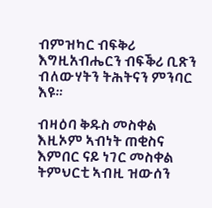ብምዝካር ብፍቅሪ እግዚአብሔርን ብፍቕሪ ቢጽን ብለውሃትን ትሕትናን ምንባር እዩ።

ብዛዕባ ቅዱስ መስቀል እዚኦም ኣብነት ጠቂስና እምበር ናይ ነገር መስቀል ትምህርቲ ኣብዚ ዝውሰን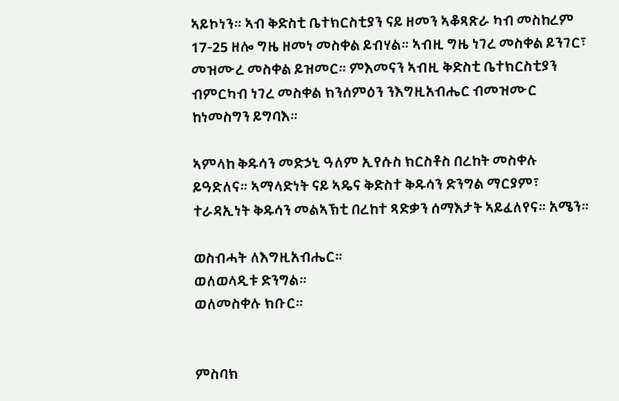ኣይኮነን። ኣብ ቅድስቲ ቤተክርስቲያን ናይ ዘመን ኣቆጻጽራ ካብ መስከረም 17-25 ዘሎ ግዜ ዘመነ መስቀል ይብሃል። ኣብዚ ግዜ ነገረ መስቀል ይንገር፣ መዝሙረ መስቀል ይዝመር። ምእመናን ኣብዚ ቅድስቲ ቤተክርስቲያን ብምርካብ ነገረ መስቀል ክንሰምዕን ንእግዚአብሔር ብመዝሙር ከነመስግን ይግባእ።

ኣምላከ ቅዱሳን መድኃኒ ዓለም ኢየሱስ ክርስቶስ በረከት መስቀሉ ይዓድለና። ኣማላድነት ናይ ኣዴና ቅድስተ ቅዱሳን ድንግል ማርያም፣ ተራዳኢነት ቅዱሳን መልኣኽቲ በረከተ ጻድቃን ሰማእታት ኣይፈለየና። አሜን።

ወስብሓት ለእግዚአብሔር።
ወለወላዲቱ ድንግል።
ወለመስቀሉ ክቡር።


ምስባክ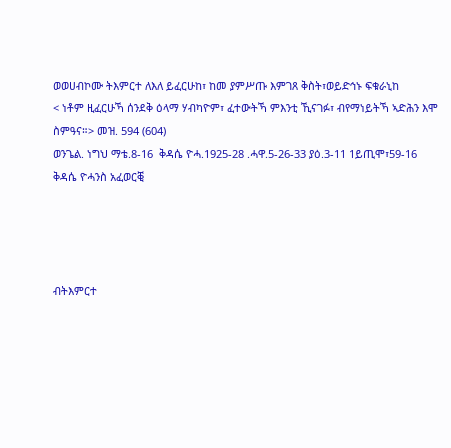ወወሀብኮሙ ትእምርተ ለእለ ይፈርሁከ፣ ከመ ያምሥጡ እምገጸ ቅስት፣ወይድኅኑ ፍቁራኒከ
< ነቶም ዚፈርሁኻ ሰንደቅ ዕላማ ሃብካዮም፣ ፈተውትኻ ምእንቲ ኺናገፉ፣ ብየማነይትኻ ኣድሕን እሞ ስምዓና።> መዝ. 594 (604)
ወንጌል. ነግህ ማቴ.8-16  ቅዳሴ ዮሓ.1925-28 .ሓዋ.5-26-33 ያዕ.3-11 1ይጢሞ፣59-16
ቅዳሴ ዮሓንስ አፈወርቒ




ብትእምርተ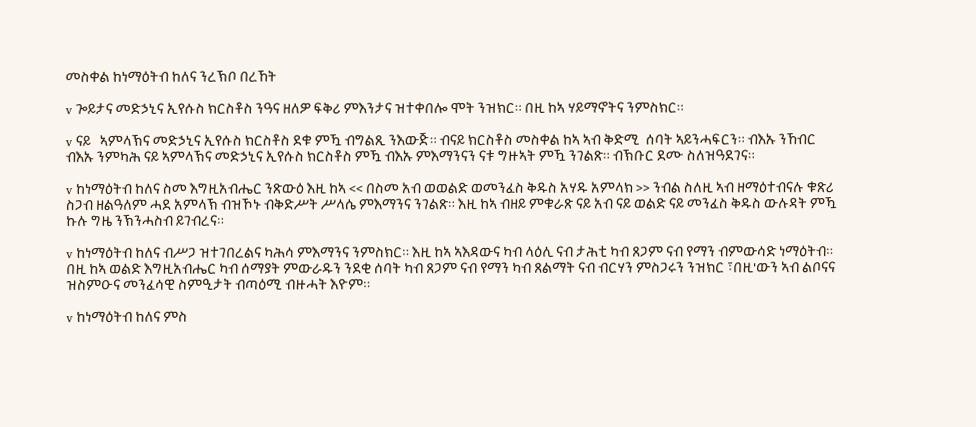መስቀል ከነማዕትብ ከለና ንረኽቦ በረኸት

v ጐይታና መድኃኒና ኢየሱስ ክርስቶስ ንዓና ዘለዎ ፍቅሪ ምእንታና ዝተቀበሎ ሞት ንዝክር። በዚ ከኣ ሃይማኖትና ንምስክር።

v ናይ   ኣምላኽና መድኃኒና ኢየሱስ ክርስቶስ ደቁ ምዃ ብግልጺ ንእውጅ። ብናይ ክርስቶስ መስቀል ከኣ ኣብ ቅድሚ  ሰባት ኣይንሓፍርን። ብእኡ ንኸብር ብእኡ ንምካሕ ናይ ኣምላኽና መድኃኒና ኢየሱስ ክርስቶስ ምዃ ብእኡ ምእማንናን ናቱ ግዙኣት ምዃ ንገልጽ። ብኽቡር ደሙ ስለዝዓደገና።

v ከነማዕትብ ከለና ስመ እግዚአብሔር ንጽውዕ እዚ ከኣ << በስመ አብ ወወልድ ወመንፈስ ቅዱስ አሃዱ አምላክ >> ንብል ስለዚ ኣብ ዘማዕተብናሉ ቁጽሪ ስጋብ ዘልዓለም ሓደ አምላኽ ብዝኾኑ ብቅድሥት ሥላሴ ምእማንና ንገልጽ። እዚ ከኣ ብዘይ ምቁራጽ ናይ አብ ናይ ወልድ ናይ መንፈስ ቅዱስ ውሉዳት ምዃ ኩሉ ግዜ ንኽንሓስብ ይገብረና።

v ከነማዕትብ ከለና ብሥጋ ዝተገበረልና ካሕሳ ምእማንና ንምስክር። እዚ ከኣ ኣእዳውና ካብ ላዕሊ ናብ ታሕቲ ካብ ጸጋም ናብ የማን ብምውሳድ ነማዕትብ። በዚ ከኣ ወልድ እግዚአብሔር ካብ ሰማያት ምውራዱን ንደቂ ሰባት ካብ ጸጋም ናብ የማን ካብ ጸልማት ናብ ብርሃን ምስጋሩን ንዝክር ፣በዚ'ውን ኣብ ልቦናና ዝስምዑና መንፈሳዊ ስምዒታት ብጣዕሚ ብዙሓት እዮም።

v ከነማዕትብ ከለና ምስ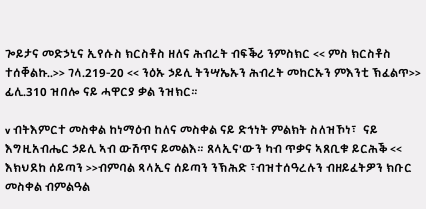ጐይታና መድኃኒና ኢየሱስ ክርስቶስ ዘለና ሕብረት ብፍቕሪ ንምስክር << ምስ ክርስቶስ ተሰቐልኩ..>> ገላ.219-20 << ንዕኡ ኃይሊ ትንሣኤኡን ሕብረት መከርኡን ምእንቲ ኽፈልጥ>> ፊሊ.310 ዝበሎ ናይ ሓዋርያ ቃል ንዝክር።

v ብትእምርተ መስቀል ከነማዕብ ከለና መስቀል ናይ ድኅነት ምልክት ስለዝኾነ፣  ናይ  እግዚአብሔር ኃይሊ ኣብ ውሽጥና ይመልእ። ጸላኢና'ውን ካብ ጥቃና ኣጸቢቁ ይርሕቕ << እክህደከ ሰይጣን >>ብምባል ጻላኢና ሰይጣን ንኽሕድ ፣ብዝተሰዓረሉን ብዘይፈትዎን ክቡር መስቀል ብምልዓል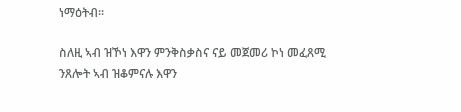ነማዕትብ።

ስለዚ ኣብ ዝኾነ እዋን ምንቅስቃስና ናይ መጀመሪ ኮነ መፈጸሚ ንጸሎት ኣብ ዝቆምናሉ እዋን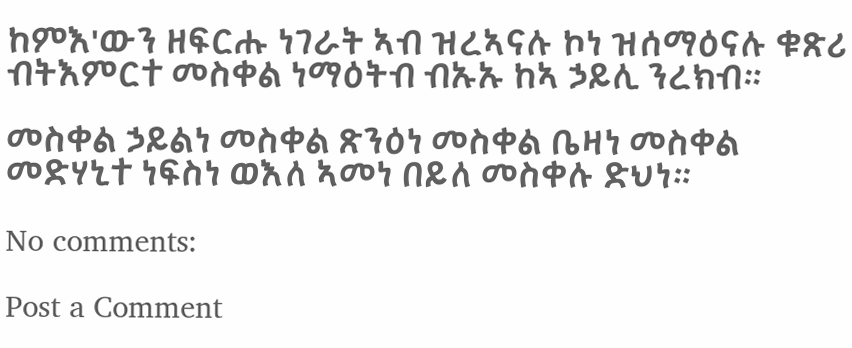ከምእ'ውን ዘፍርሑ ነገራት ኣብ ዝረኣናሉ ኮነ ዝሰማዕናሉ ቁጽሪ ብትእምርተ መስቀል ነማዕትብ ብኡኡ ከኣ ኃይሊ ንረክብ።

መስቀል ኃይልነ መስቀል ጽንዕነ መስቀል ቤዛነ መስቀል መድሃኒተ ነፍስነ ወእለ ኣመነ በይለ መስቀሉ ድህነ።

No comments:

Post a Comment